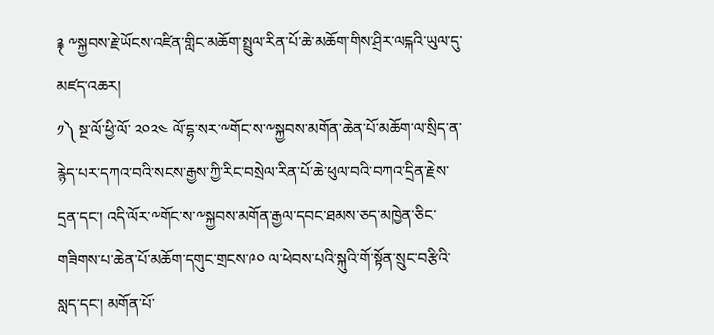࿑ ༸སྐྱབས་རྗེ་ཡོངས་འཛིན་གླིང་མཆོག་སྤྲུལ་རིན་པོ་ཆེ་མཆོག་གིས་ཤྲིར་ལངྐའི་ཡུལ་དུ་མཛད་འཆར།
༡༽ སྔ་ལོ་ཕྱི་ལོ་ ༢༠༢༤ ལོ་དྷ་སར་༸གོང་ས་༸སྐྱབས་མགོན་ཆེན་པོ་མཆོག་ལ་སྲིད་ན་རྙེད་པར་དཀའ་བའི་སངས་རྒྱས་ཀྱི་རིང་བསྲེལ་རིན་པོ་ཆེ་ཕུལ་བའི་བཀའ་དྲིན་རྗེས་དྲན་དང་། འདི་ལོར་༸གོང་ས་༸སྐྱབས་མགོན་རྒྱལ་དབང་ཐམས་ཅད་མཁྱེན་ཅིང་གཟིགས་པ་ཆེན་པོ་མཆོག་དགུང་གྲངས་༩༠ ལ་ཕེབས་པའི་སྐུའི་གོ་སྟོན་སྲུང་བརྩིའི་སླད་དང་། མགོན་པོ་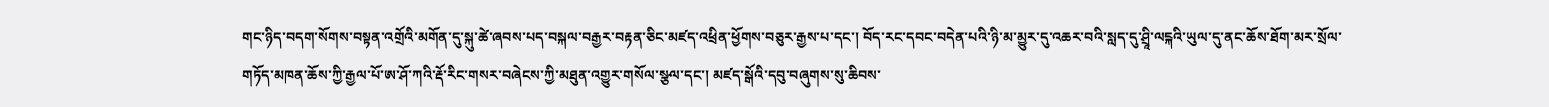གང་ཉིད་བདག་སོགས་བསྟན་འགྲོའི་མགོན་དུ་སྐུ་ཚེ་ཞབས་པད་བསྐལ་བརྒྱར་བརྟན་ཅིང་མཛད་འཕྲིན་ཕྱོགས་བཅུར་རྒྱས་པ་དང་། བོད་རང་དབང་བདེན་པའི་ཉི་མ་མྱུར་དུ་འཆར་བའི་སླད་དུ་ཤྲཱི་ལངྐའི་ཡུལ་དུ་ནང་ཆོས་ཐོག་མར་སྲོལ་གཏོད་མཁན་ཆོས་ཀྱི་རྒྱལ་པོ་ཨ་ཤོ་ཀའི་རྡོ་རིང་གསར་བཞེངས་ཀྱི་མཐུན་འགྱུར་གསོལ་སྩལ་དང་། མཛད་སྒོའི་དབུ་བཞུགས་སུ་ཆིབས་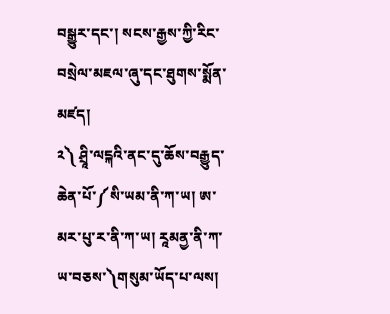བསྒྱུར་དང་། སངས་རྒྱས་ཀྱི་རིང་བསྲེལ་མཇལ་ཞུ་དང་ཐུགས་སྨོན་མཛད།
༢༽ ཤྲཱི་ལངྐའི་ནང་དུ་ཆོས་བརྒྱུད་ཆེན་པོ་༼སི་ཡམ་ནི་ཀ་ཡ། ཨ་མར་པུ་ར་ནི་ཀ་ཡ། རཱམནྱ་ནི་ཀ་ཡ་བཅས་༽གསུམ་ཡོད་པ་ལས།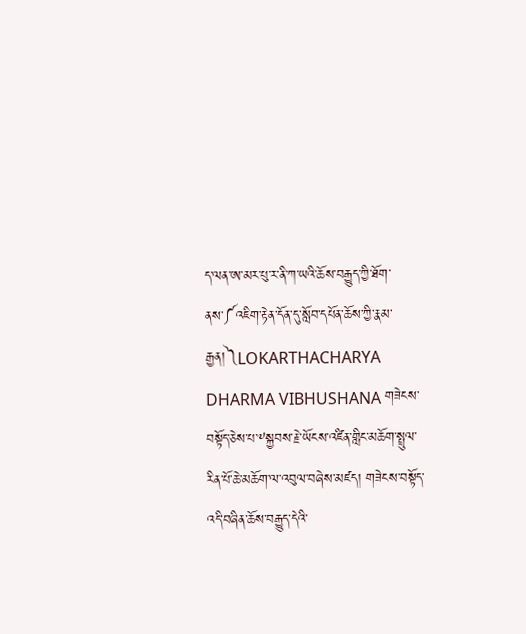ད་ལན་ཨ་མར་པུ་ར་ནི་ཀ་ཡའི་ཆོས་བརྒྱུད་ཀྱི་ཐོག་ནས་༼འཇིག་རྟེན་དོན་དུ་སློབ་དཔོན་ཆོས་ཀྱི་རྣམ་རྒྱན།༽LOKARTHACHARYA DHARMA VIBHUSHANA གཟེངས་བསྟོད་ཅེས་པ་༸སྐྱབས་རྗེ་ཡོངས་འཛིན་གླིང་མཆོག་སྤྲུལ་རིན་པོ་ཆེ་མཆོག་ལ་འབུལ་བཞེས་མཛད། གཟེངས་བསྟོད་འདི་བཞིན་ཆོས་བརྒྱུད་དེའི་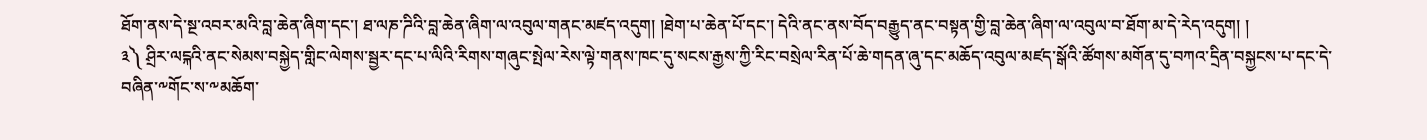ཐོག་ནས་དེ་སྔ་འབར་མའི་བླ་ཆེན་ཞིག་དང་། ཐ་ལཎ་ཌིའི་བླ་ཆེན་ཞིག་ལ་འབུལ་གནང་མཛད་འདུག། །ཐེག་པ་ཆེན་པོ་དང་། དེའི་ནང་ནས་བོད་བརྒྱུད་ནང་བསྟན་གྱི་བླ་ཆེན་ཞིག་ལ་འབུལ་བ་ཐོག་མ་དེ་རེད་འདུག། །
༣༽ ཤྲིར་ལངྐའི་ནང་སེམས་བསྐྱེད་གླིང་ལེགས་སྦྱར་དང་པ་ལིའི་རིགས་གཞུང་སྤེལ་རེས་ལྟེ་གནས་ཁང་དུ་སངས་རྒྱས་ཀྱི་རིང་བསྲེལ་རིན་པོ་ཆེ་གདན་ཞུ་དང་མཆོད་འབུལ་མཛད་སྒོའི་ཚོགས་མགོན་དུ་བཀའ་དྲིན་བསྐྱངས་པ་དང་དེ་བཞིན་༸གོང་ས་༸མཆོག་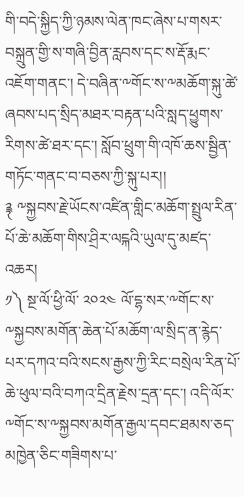གི་བདེ་སྐྱིད་ཀྱི་ཉམས་ལེན་ཁང་ཞེས་པ་གསར་བསྐྲུན་གྱི་ས་གཞི་བྱིན་རླབས་དང་ས་རྡོ་རྨང་འཇོག་གནང་། དེ་བཞིན་༸གོང་ས་༸མཆོག་སྐུ་ཚེ་ཞབས་པད་སྲིད་མཐར་བརྟན་པའི་སླད་ཕྱུགས་རིགས་ཚེ་ཐར་དང་། སློབ་ཕྲུག་གི་འཁོ་ཆས་སྦྱིན་གཏོང་གནང་བ་བཅས་ཀྱི་སྐུ་པར།།
࿑ ༸སྐྱབས་རྗེ་ཡོངས་འཛིན་གླིང་མཆོག་སྤྲུལ་རིན་པོ་ཆེ་མཆོག་གིས་ཤྲིར་ལངྐའི་ཡུལ་དུ་མཛད་འཆར།
༡༽ སྔ་ལོ་ཕྱི་ལོ་ ༢༠༢༤ ལོ་དྷ་སར་༸གོང་ས་༸སྐྱབས་མགོན་ཆེན་པོ་མཆོག་ལ་སྲིད་ན་རྙེད་པར་དཀའ་བའི་སངས་རྒྱས་ཀྱི་རིང་བསྲེལ་རིན་པོ་ཆེ་ཕུལ་བའི་བཀའ་དྲིན་རྗེས་དྲན་དང་། འདི་ལོར་༸གོང་ས་༸སྐྱབས་མགོན་རྒྱལ་དབང་ཐམས་ཅད་མཁྱེན་ཅིང་གཟིགས་པ་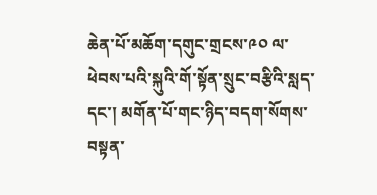ཆེན་པོ་མཆོག་དགུང་གྲངས་༩༠ ལ་ཕེབས་པའི་སྐུའི་གོ་སྟོན་སྲུང་བརྩིའི་སླད་དང་། མགོན་པོ་གང་ཉིད་བདག་སོགས་བསྟན་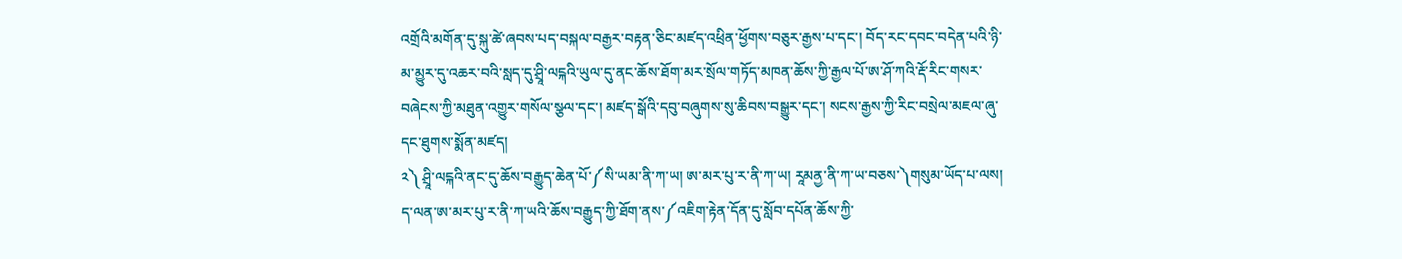འགྲོའི་མགོན་དུ་སྐུ་ཚེ་ཞབས་པད་བསྐལ་བརྒྱར་བརྟན་ཅིང་མཛད་འཕྲིན་ཕྱོགས་བཅུར་རྒྱས་པ་དང་། བོད་རང་དབང་བདེན་པའི་ཉི་མ་མྱུར་དུ་འཆར་བའི་སླད་དུ་ཤྲཱི་ལངྐའི་ཡུལ་དུ་ནང་ཆོས་ཐོག་མར་སྲོལ་གཏོད་མཁན་ཆོས་ཀྱི་རྒྱལ་པོ་ཨ་ཤོ་ཀའི་རྡོ་རིང་གསར་བཞེངས་ཀྱི་མཐུན་འགྱུར་གསོལ་སྩལ་དང་། མཛད་སྒོའི་དབུ་བཞུགས་སུ་ཆིབས་བསྒྱུར་དང་། སངས་རྒྱས་ཀྱི་རིང་བསྲེལ་མཇལ་ཞུ་དང་ཐུགས་སྨོན་མཛད།
༢༽ ཤྲཱི་ལངྐའི་ནང་དུ་ཆོས་བརྒྱུད་ཆེན་པོ་༼སི་ཡམ་ནི་ཀ་ཡ། ཨ་མར་པུ་ར་ནི་ཀ་ཡ། རཱམནྱ་ནི་ཀ་ཡ་བཅས་༽གསུམ་ཡོད་པ་ལས། ད་ལན་ཨ་མར་པུ་ར་ནི་ཀ་ཡའི་ཆོས་བརྒྱུད་ཀྱི་ཐོག་ནས་༼འཇིག་རྟེན་དོན་དུ་སློབ་དཔོན་ཆོས་ཀྱི་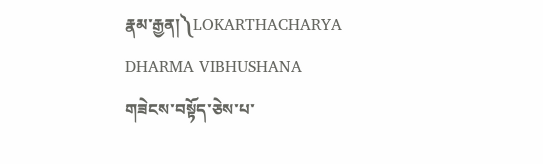རྣམ་རྒྱན།༽LOKARTHACHARYA DHARMA VIBHUSHANA གཟེངས་བསྟོད་ཅེས་པ་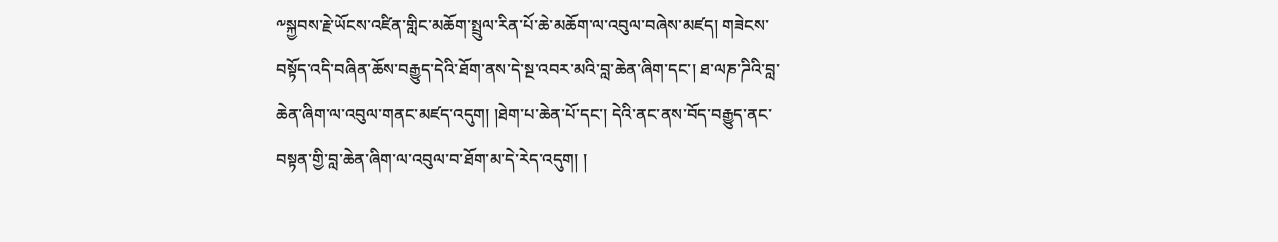༸སྐྱབས་རྗེ་ཡོངས་འཛིན་གླིང་མཆོག་སྤྲུལ་རིན་པོ་ཆེ་མཆོག་ལ་འབུལ་བཞེས་མཛད། གཟེངས་བསྟོད་འདི་བཞིན་ཆོས་བརྒྱུད་དེའི་ཐོག་ནས་དེ་སྔ་འབར་མའི་བླ་ཆེན་ཞིག་དང་། ཐ་ལཎ་ཌིའི་བླ་ཆེན་ཞིག་ལ་འབུལ་གནང་མཛད་འདུག། །ཐེག་པ་ཆེན་པོ་དང་། དེའི་ནང་ནས་བོད་བརྒྱུད་ནང་བསྟན་གྱི་བླ་ཆེན་ཞིག་ལ་འབུལ་བ་ཐོག་མ་དེ་རེད་འདུག། །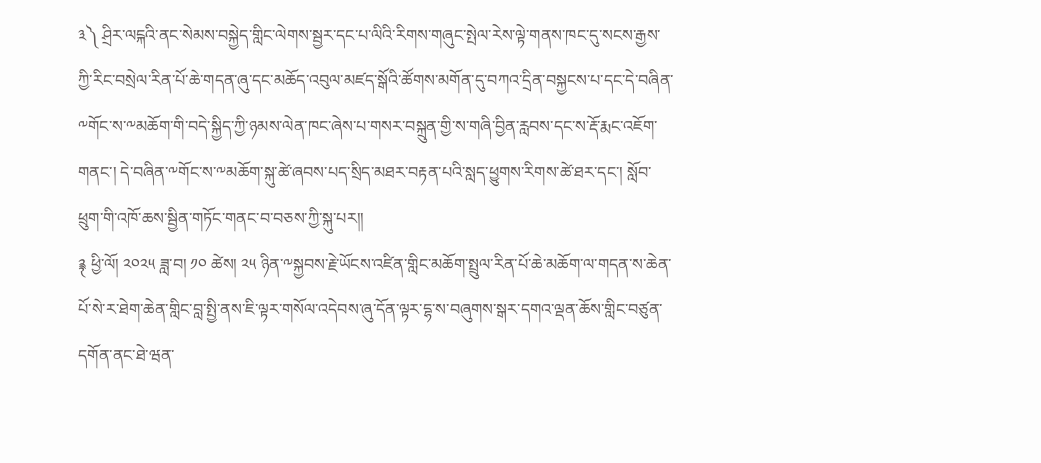༣༽ ཤྲིར་ལངྐའི་ནང་སེམས་བསྐྱེད་གླིང་ལེགས་སྦྱར་དང་པ་ལིའི་རིགས་གཞུང་སྤེལ་རེས་ལྟེ་གནས་ཁང་དུ་སངས་རྒྱས་ཀྱི་རིང་བསྲེལ་རིན་པོ་ཆེ་གདན་ཞུ་དང་མཆོད་འབུལ་མཛད་སྒོའི་ཚོགས་མགོན་དུ་བཀའ་དྲིན་བསྐྱངས་པ་དང་དེ་བཞིན་༸གོང་ས་༸མཆོག་གི་བདེ་སྐྱིད་ཀྱི་ཉམས་ལེན་ཁང་ཞེས་པ་གསར་བསྐྲུན་གྱི་ས་གཞི་བྱིན་རླབས་དང་ས་རྡོ་རྨང་འཇོག་གནང་། དེ་བཞིན་༸གོང་ས་༸མཆོག་སྐུ་ཚེ་ཞབས་པད་སྲིད་མཐར་བརྟན་པའི་སླད་ཕྱུགས་རིགས་ཚེ་ཐར་དང་། སློབ་ཕྲུག་གི་འཁོ་ཆས་སྦྱིན་གཏོང་གནང་བ་བཅས་ཀྱི་སྐུ་པར།།
࿑ ཕྱི་ལོ། ༢༠༢༥ ཟླ་བ། ༡༠ ཚེས། ༢༥ ཉིན་༸སྐྱབས་རྗེ་ཡོངས་འཛིན་གླིང་མཆོག་སྤྲུལ་རིན་པོ་ཆེ་མཆོག་ལ་གདན་ས་ཆེན་པོ་སེ་ར་ཐེག་ཆེན་གླིང་བླ་སྤྱི་ནས་ཇི་ལྟར་གསོལ་འདེབས་ཞུ་དོན་ལྟར་དྷ་ས་བཞུགས་སྒར་དགའ་ལྡན་ཆོས་གླིང་བཙུན་དགོན་ནང་ཐེ་ཝན་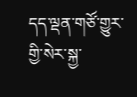དད་ལྡན་གཙོ་གྱུར་གྱི་སེར་སྐྱ་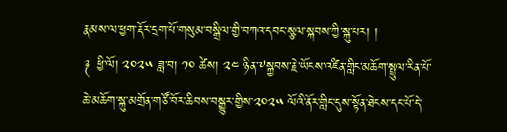རྣམས་ལ་ཕྱག་རྡོར་དྲག་པོ་གསུམ་བསྒྲིལ་གྱི་བཀའ་དབང་སྩལ་སྐབས་ཀྱི་སྐུ་པར། །
࿑ ཕྱི་ལོ། ༢༠༢༥ ཟླ་བ། ༡༠ ཚེས། ༢༤ ཉིན་༸སྐྱབས་རྗེ་ཡོངས་འཛིན་གླིང་མཆོག་སྤྲུལ་རིན་པོ་ཆེ་མཆོག་སྐུ་མགྲོན་གཙོ་བོར་ཆིབས་བསྒྱུར་གྱིས་༢༠༢༥ ལོའི་ནོར་གླིང་དུས་སྟོན་ཐེངས་དང་པོ་དེ་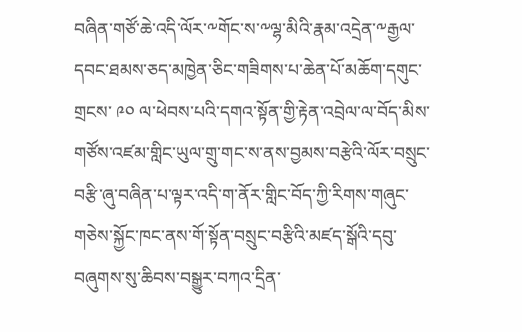བཞིན་གཙོ་ཆེ་འདི་ལོར་༸གོང་ས་༸ལྷ་མིའི་རྣམ་འདྲེན་༸རྒྱལ་དབང་ཐམས་ཅད་མཁྱེན་ཅིང་གཟིགས་པ་ཆེན་པོ་མཆོག་དགུང་གྲངས་ ༩༠ ལ་ཕེབས་པའི་དགའ་སྟོན་གྱི་རྟེན་འབྲེལ་ལ་བོད་མིས་གཙོས་འཛམ་གླིང་ཡུལ་གྲུ་གང་ས་ནས་བྱམས་བརྩེའི་ལོར་བསྲུང་བརྩི་ཞུ་བཞིན་པ་ལྟར་འདི་ག་ནོར་གླིང་བོད་ཀྱི་རིགས་གཞུང་གཅེས་སྐྱོང་ཁང་ནས་གོ་སྟོན་བསྲུང་བརྩིའི་མཛད་སྒོའི་དབུ་བཞུགས་སུ་ཆིབས་བསྒྱུར་བཀའ་དྲིན་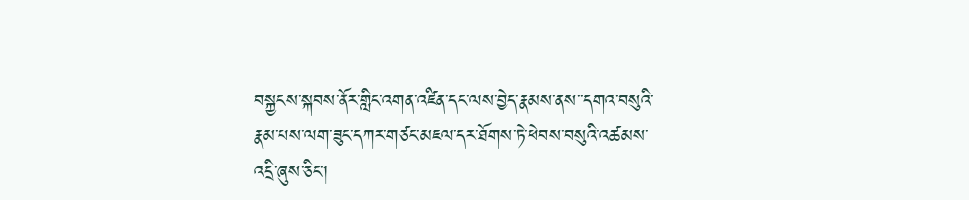བསྐྱངས་སྐབས་ནོར་གླིང་འགན་འཛིན་དང་ལས་བྱེད་རྣམས་ནས་་དགའ་བསུའི་རྣམ་པས་ལག་ཟུང་དཀར་གཙང་མཇལ་དར་ཐོགས་ཏེ་ཕེབས་བསུའི་འཚམས་འདྲི་ཞུས་ཅིང་།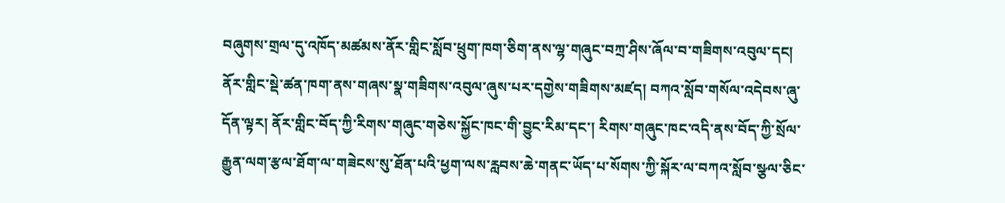བཞུགས་གྲལ་དུ་འཁོད་མཚམས་ནོར་གླིང་སློབ་ཕྲུག་ཁག་ཅིག་ནས་ལྷ་གཞུང་བཀྲ་ཤིས་ཞོལ་བ་གཟིགས་འབུལ་དང། ནོར་གླིང་སྡེ་ཚན་ཁག་ནས་གཞས་སྣ་གཟིགས་འབུལ་ཞུས་པར་དགྱེས་གཟིགས་མཛད། བཀའ་སློབ་གསོལ་འདེབས་ཞུ་དོན་ལྟར། ནོར་གླིང་བོད་ཀྱི་རིགས་གཞུང་གཅེས་སྐྱོང་ཁང་གི་བྱུང་རིམ་དང་། རིགས་གཞུང་ཁང་འདི་ནས་བོད་ཀྱི་སྲོལ་རྒྱུན་ལག་རྩལ་ཐོག་ལ་གཟེངས་སུ་ཐོན་པའི་ཕྱག་ལས་རླབས་ཆེ་གནང་ཡོད་པ་སོགས་ཀྱི་སྐོར་ལ་བཀའ་སློབ་སྩལ་ཅིང་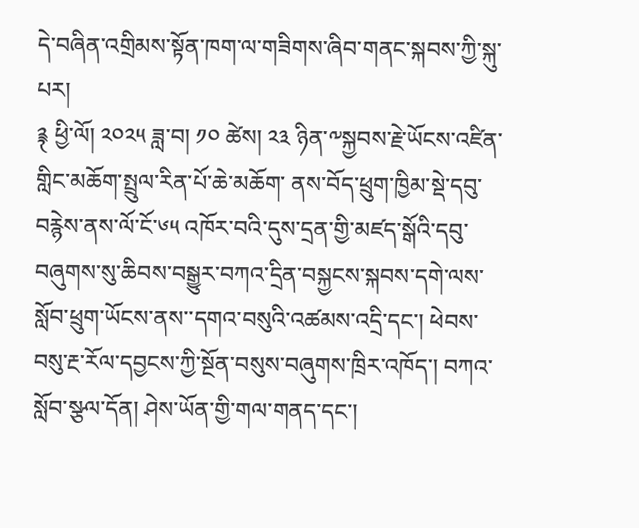དེ་བཞིན་འགྲིམས་སྟོན་ཁག་ལ་གཟིགས་ཞིབ་གནང་སྐབས་ཀྱི་སྐུ་པར།
࿑ ཕྱི་ལོ། ༢༠༢༥ ཟླ་བ། ༡༠ ཚེས། ༢༣ ཉིན་༸སྐྱབས་རྗེ་ཡོངས་འཛིན་གླིང་མཆོག་སྤྲུལ་རིན་པོ་ཆེ་མཆོག་ ནས་བོད་ཕྲུག་ཁྱིམ་སྡེ་དབུ་བརྙེས་ནས་ལོ་ངོ་༦༥ འཁོར་བའི་དུས་དྲན་གྱི་མཛད་སྒོའི་དབུ་བཞུགས་སུ་ཆིབས་བསྒྱུར་བཀའ་དྲིན་བསྐྱངས་སྐབས་དགེ་ལས་སློབ་ཕྲུག་ཡོངས་ནས་་དགའ་བསུའི་འཚམས་འདྲི་དང་། ཕེབས་བསུ་རྔ་རོལ་དབྱངས་ཀྱི་སྔོན་བསུས་བཞུགས་ཁྲིར་འཁོད་། བཀའ་སློབ་སྩལ་དོན། ཤེས་ཡོན་གྱི་གལ་གནད་དང་།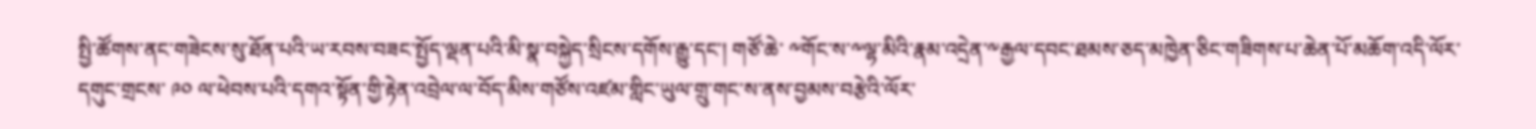སྤྱི་ཚོགས་ནང་གཟེངས་སུ་ཐོན་པའི་ཡ་རབས་བཟང་སྤྱོད་ལྡན་པའི་མི་སྣ་བསྐྱེད་སྲིངས་དགོས་རྒྱུ་དང་། གཙོ་ཆེ་ ༸གོང་ས་༸ལྷ་མིའི་རྣམ་འདྲེན་༸རྒྱལ་དབང་ཐམས་ཅད་མཁྱེན་ཅིང་གཟིགས་པ་ཆེན་པོ་མཆོག་འདི་ལོར་དགུང་གྲངས་ ༩༠ ལ་ཕེབས་པའི་དགའ་སྟོན་གྱི་རྟེན་འབྲེལ་ལ་བོད་མིས་གཙོས་འཛམ་གླིང་ཡུལ་གྲུ་གང་ས་ནས་བྱམས་བརྩེའི་ལོར་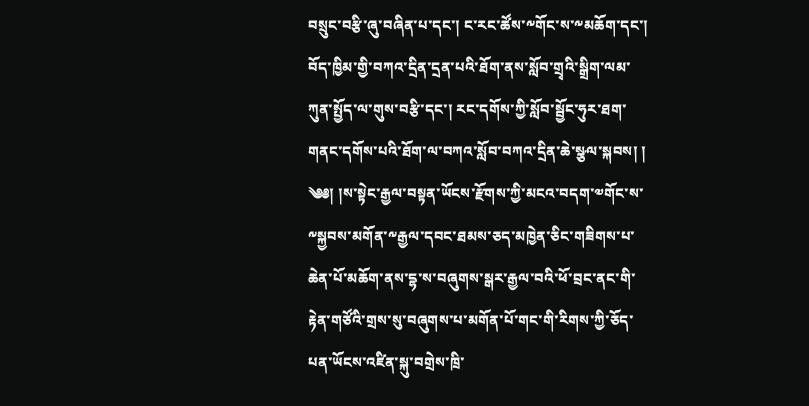བསྲུང་བརྩི་ཞུ་བཞིན་པ་དང་། ང་རང་ཚོས་༸གོང་ས་༸མཆོག་དང་། བོད་ཁྱིམ་གྱི་བཀའ་དྲིན་དྲན་པའི་ཐོག་ནས་སློབ་གྲྭའི་སྒྲིག་ལམ་ཀུན་སྤྱོད་ལ་གུས་བརྩི་དང་། རང་དགོས་ཀྱི་སློབ་སྦྱོང་ཧུར་ཐག་གནང་དགོས་པའི་ཐོག་ལ་བཀའ་སློབ་བཀའ་དྲིན་ཆེ་སྩལ་སྐབས། །
༄༅། །ས་སྟེང་རྒྱལ་བསྟན་ཡོངས་རྫོགས་ཀྱི་མངའ་བདག་༧གོང་ས་༸སྐྱབས་མགོན་༸རྒྱལ་དབང་ཐམས་ཅད་མཁྱེན་ཅིང་གཟིགས་པ་ཆེན་པོ་མཆོག་ནས་དྷ་ས་བཞུགས་སྒར་རྒྱལ་བའི་ཕོ་བྲང་ནང་གི་རྟེན་གཙོའི་གྲས་སུ་བཞུགས་པ་མགོན་པོ་གང་གི་རིགས་ཀྱི་ཅོད་པན་ཡོངས་འཛིན་སྐུ་བགྲེས་ཁྲི་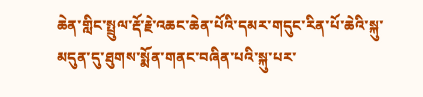ཆེན་གླིང་སྤྲུལ་རྡོ་རྗེ་འཆང་ཆེན་པོའི་དམར་གདུང་རིན་པོ་ཆེའི་སྐུ་མདུན་དུ་ཐུགས་སྨོན་གནང་བཞིན་པའི་སྐུ་པར་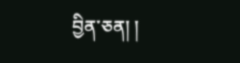བྱིན་ཅན། །